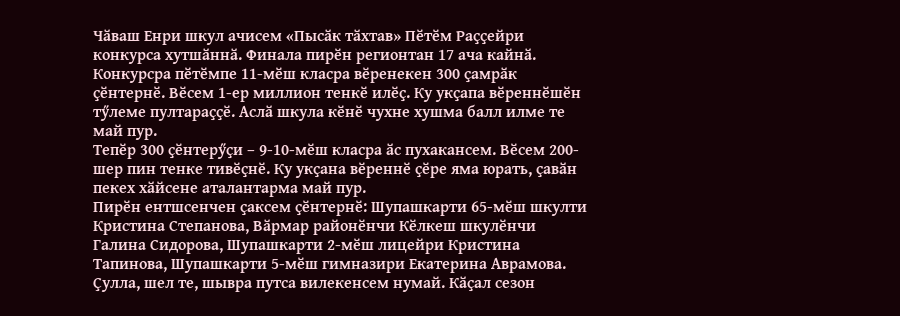Чӑваш Енри шкул ачисем «Пысӑк тӑхтав» Пӗтӗм Раҫҫейри конкурса хутшӑннӑ. Финала пирӗн регионтан 17 ача кайнӑ.
Конкурсра пӗтӗмпе 11-мӗш класра вӗренекен 300 ҫамрӑк ҫӗнтернӗ. Вӗсем 1-ер миллион тенкӗ илӗҫ. Ку укҫапа вӗреннӗшӗн тӳлеме пултараҫҫӗ. Аслӑ шкула кӗнӗ чухне хушма балл илме те май пур.
Тепӗр 300 ҫӗнтерӳҫи – 9-10-мӗш класра ӑс пухакансем. Вӗсем 200-шер пин тенке тивӗҫнӗ. Ку укҫана вӗреннӗ ҫӗре яма юрать, ҫавӑн пекех хӑйсене аталантарма май пур.
Пирӗн ентшсенчен ҫаксем ҫӗнтернӗ: Шупашкарти 65-мӗш шкулти Кристина Степанова, Вӑрмар районӗнчи Кӗлкеш шкулӗнчи Галина Сидорова, Шупашкарти 2-мӗш лицейри Кристина Тапинова, Шупашкарти 5-мӗш гимназири Екатерина Аврамова.
Ҫулла, шел те, шывра путса вилекенсем нумай. Кӑҫал сезон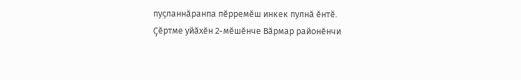пуҫланнӑранпа пӗрремӗш инкек пулнӑ ӗнтӗ.
Ҫӗртме уйӑхӗн 2-мӗшӗнче Вӑрмар районӗнчи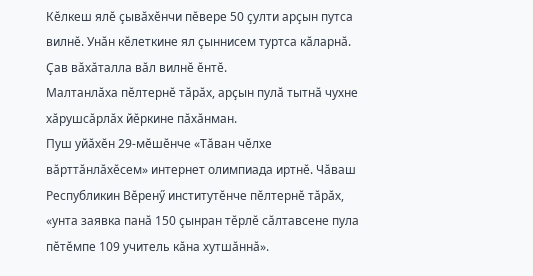Кӗлкеш ялӗ ҫывӑхӗнчи пӗвере 50 ҫулти арҫын путса вилнӗ. Унӑн кӗлеткине ял ҫыннисем туртса кӑларнӑ. Ҫав вӑхӑталла вӑл вилнӗ ӗнтӗ.
Малтанлӑха пӗлтернӗ тӑрӑх, арҫын пулӑ тытнӑ чухне хӑрушсӑрлӑх йӗркине пӑхӑнман.
Пуш уйӑхӗн 29-мӗшӗнче «Тӑван чӗлхе вӑрттӑнлӑхӗсем» интернет олимпиада иртнӗ. Чӑваш Республикин Вӗренӳ институтӗнче пӗлтернӗ тӑрӑх, «унта заявка панӑ 150 ҫынран тӗрлӗ сӑлтавсене пула пӗтӗмпе 109 учитель кӑна хутшӑннӑ».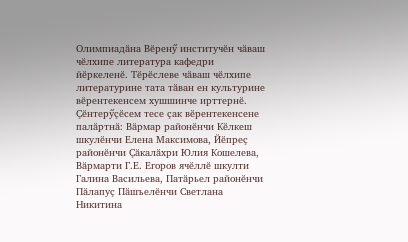Олимпиадӑна Вӗренӳ институчӗн чӑваш чӗлхипе литература кафедри йӗркеленӗ. Тӗрӗслеве чӑваш чӗлхипе литературине тата тӑван ен культурине вӗрентекенсем хушшинче ирттернӗ.
Ҫӗнтерӳҫӗсем тесе ҫак вӗрентекенсене палӑртнӑ: Вӑрмар районӗнчи Кӗлкеш шкулӗнчи Елена Максимова, Йӗпреҫ районӗнчи Ҫӑкалӑхри Юлия Кошелева, Вӑрмарти Г.Е. Егоров ячӗллӗ шкулти Галина Васильева, Патӑрьел районӗнчи Пӑлапуҫ Пӑшъелӗнчи Светлана Никитина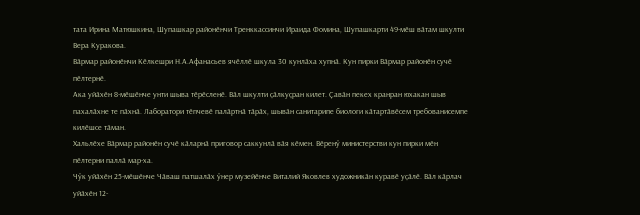тата Ирина Матюшкина, Шупашкар районӗнчи Тренккассинчи Ираида Фомина, Шупашкарти 49-мӗш вӑтам шкулти Вера Куракова.
Вӑрмар районӗнчи Кӗлкешри Н.А.Афанасьев ячӗллӗ шкула 30 кунлӑха хупнӑ. Кун пирки Вӑрмар районӗн сучӗ пӗлтернӗ.
Ака уйӑхӗн 8-мӗшӗнче унти шыва тӗрӗсленӗ. Вӑл шкулти ҫӑлкуҫран килет. Ҫавӑн пекех кранран юхакан шыв пахалӑхне те пӑхнӑ. Лаборатори тӗпчевӗ палӑртнӑ тӑрӑх, шывӑн санитарипе биологи кӑтартӑвӗсем требованисемпе килӗшсе тӑман.
Хальлӗхе Вӑрмар районӗн сучӗ кӑларнӑ приговор саккунлӑ вӑя кӗмен. Вӗренӳ министерстви кун пирки мӗн пӗлтерни паллӑ мар-ха.
Чӳк уйӑхӗн 25-мӗшӗнче Чӑваш патшалӑх ӳнер музейӗнче Виталий Яковлев художникӑн куравӗ уҫӑлӗ. Вӑл кӑрлач уйӑхӗн 12-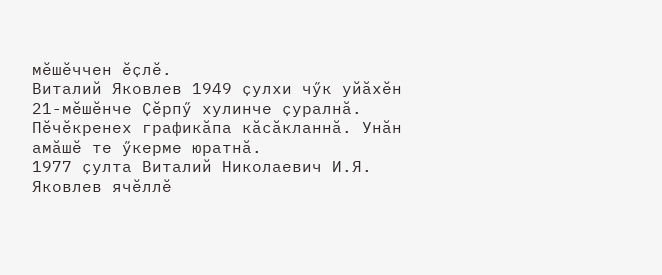мӗшӗччен ӗҫлӗ.
Виталий Яковлев 1949 ҫулхи чӳк уйӑхӗн 21-мӗшӗнче Ҫӗрпӳ хулинче ҫуралнӑ. Пӗчӗкренех графикӑпа кӑсӑкланнӑ. Унӑн амӑшӗ те ӳкерме юратнӑ.
1977 ҫулта Виталий Николаевич И.Я. Яковлев ячӗллӗ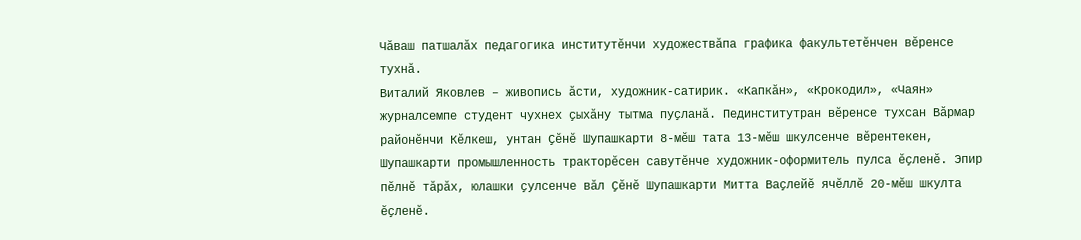Чӑваш патшалӑх педагогика институтӗнчи художествӑпа графика факультетӗнчен вӗренсе тухнӑ.
Виталий Яковлев – живопись ӑсти, художник-сатирик. «Капкӑн», «Крокодил», «Чаян» журналсемпе студент чухнех ҫыхӑну тытма пуҫланӑ. Пединститутран вӗренсе тухсан Вӑрмар районӗнчи Кӗлкеш, унтан Ҫӗнӗ Шупашкарти 8-мӗш тата 13-мӗш шкулсенче вӗрентекен, Шупашкарти промышленность тракторӗсен савутӗнче художник-оформитель пулса ӗҫленӗ. Эпир пӗлнӗ тӑрӑх, юлашки ҫулсенче вӑл Ҫӗнӗ Шупашкарти Митта Ваҫлейӗ ячӗллӗ 20-мӗш шкулта ӗҫленӗ.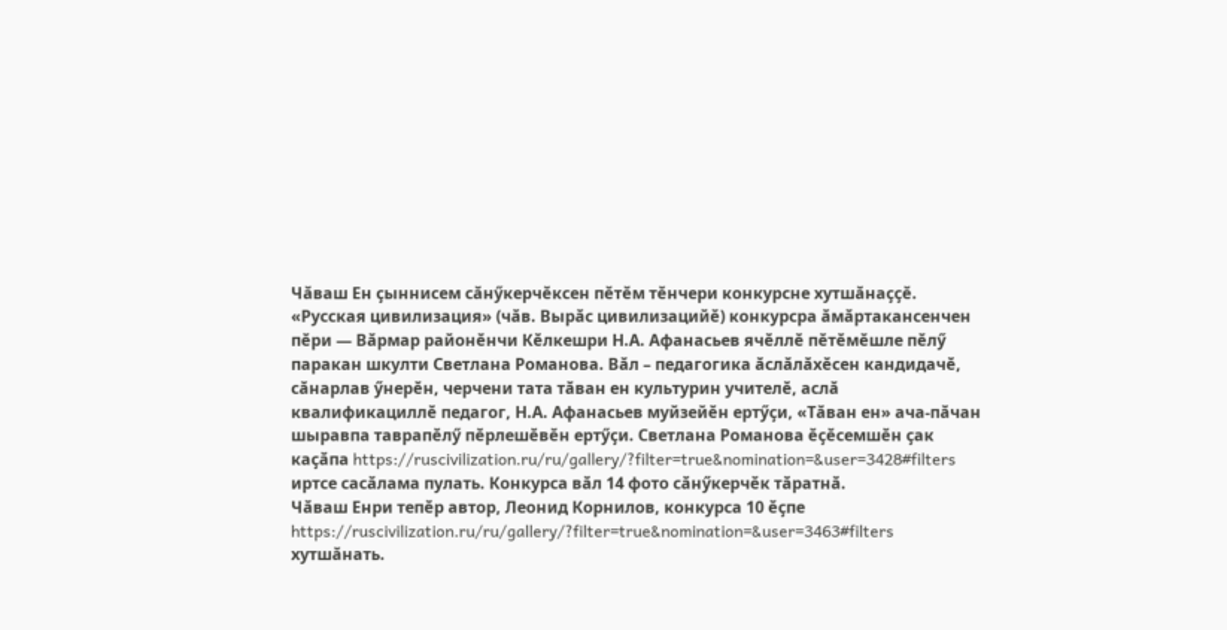Чӑваш Ен ҫыннисем сӑнӳкерчӗксен пӗтӗм тӗнчери конкурсне хутшӑнаҫҫӗ. «Русская цивилизация» (чӑв. Вырӑс цивилизацийӗ) конкурсра ӑмӑртакансенчен пӗри — Вӑрмар районӗнчи Кӗлкешри Н.А. Афанасьев ячӗллӗ пӗтӗмӗшле пӗлӳ паракан шкулти Светлана Романова. Вӑл – педагогика ӑслӑлӑхӗсен кандидачӗ, сӑнарлав ӳнерӗн, черчени тата тӑван ен культурин учителӗ, аслӑ квалификациллӗ педагог, Н.А. Афанасьев муйзейӗн ертӳҫи, «Тӑван ен» ача-пӑчан шыравпа таврапӗлӳ пӗрлешӗвӗн ертӳҫи. Светлана Романова ӗҫӗсемшӗн ҫак каҫӑпа https://ruscivilization.ru/ru/gallery/?filter=true&nomination=&user=3428#filters иртсе сасӑлама пулать. Конкурса вӑл 14 фото сӑнӳкерчӗк тӑратнӑ.
Чӑваш Енри тепӗр автор, Леонид Корнилов, конкурса 10 ӗҫпе https://ruscivilization.ru/ru/gallery/?filter=true&nomination=&user=3463#filters хутшӑнать.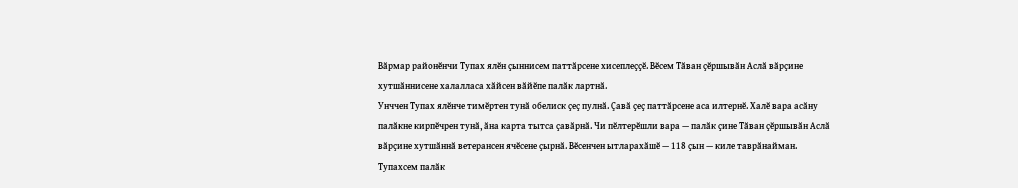Вӑрмар районӗнчи Тупах ялӗн ҫыннисем паттӑрсене хисеплеҫҫӗ. Вӗсем Тӑван ҫӗршывӑн Аслӑ вӑрҫине хутшӑннисене халалласа хӑйсен вӑйӗпе палӑк лартнӑ.
Унччен Тупах ялӗнче тимӗртен тунӑ обелиск ҫеҫ пулнӑ. Ҫавӑ ҫеҫ паттӑрсене аса илтернӗ. Халӗ вара асӑну палӑкне кирпӗчрен тунӑ, ӑна карта тытса ҫавӑрнӑ. Чи пӗлтерӗшли вара — палӑк ҫине Тӑван ҫӗршывӑн Аслӑ вӑрҫине хутшӑннӑ ветерансен ячӗсене ҫырнӑ. Вӗсенчен ытларахӑшӗ — 118 ҫын — киле таврӑнайман.
Тупахсем палӑк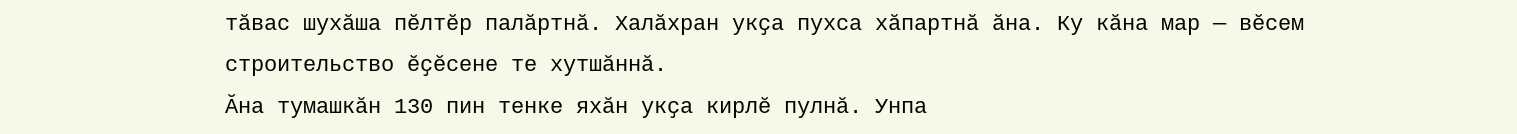тӑвас шухӑша пӗлтӗр палӑртнӑ. Халӑхран укҫа пухса хӑпартнӑ ӑна. Ку кӑна мар — вӗсем строительство ӗҫӗсене те хутшӑннӑ.
Ӑна тумашкӑн 130 пин тенке яхӑн укҫа кирлӗ пулнӑ. Унпа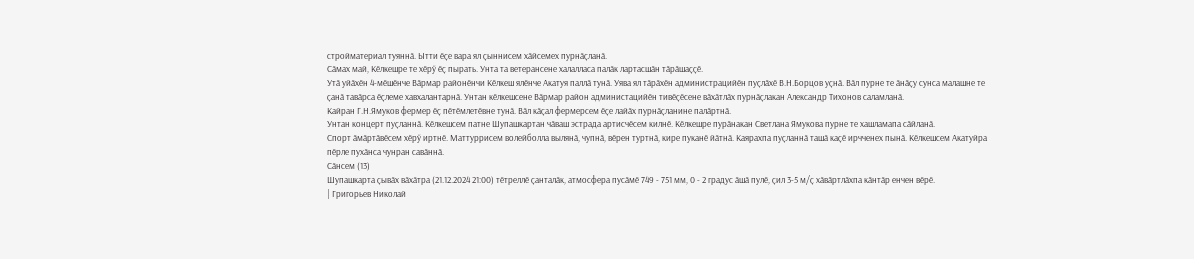стройматериал туяннӑ. Ытти ӗҫе вара ял ҫыннисем хӑйсемех пурнӑҫланӑ.
Сӑмах май, Кӗлкешре те хӗрӳ ӗҫ пырать. Унта та ветерансене халалласа палӑк лартасшӑн тӑрӑшаҫҫӗ.
Утӑ уйӑхӗн 4-мӗшӗнче Вӑрмар районӗнчи Кӗлкеш ялӗнче Акатуя паллӑ тунӑ. Уява ял тӑрӑхӗн администрацийӗн пуҫлӑхӗ В.Н.Борцов уҫнӑ. Вӑл пурне те ӑнӑҫу сунса малашне те ҫанӑ тавӑрса ӗҫлеме хавхалантарнӑ. Унтан кӗлкешсене Вӑрмар район администацийӗн тивӗҫӗсене вӑхӑтлӑх пурнӑҫлакан Александр Тихонов саламланӑ.
Кайран Г.Н.Ямуков фермер ӗҫ пӗтӗмлетӗвне тунӑ. Вӑл кӑҫал фермерсем ӗҫе лайӑх пурнӑҫланине палӑртнӑ.
Унтан концерт пуҫланнӑ. Кӗлкешсем патне Шупашкартан чӑваш эстрада артисчӗсем килнӗ. Кӗлкешре пурӑнакан Светлана Ямукова пурне те хашламапа сӑйланӑ.
Спорт ӑмӑртӑвӗсем хӗрӳ иртнӗ. Маттуррисем волейболла вылянӑ, чупнӑ, вӗрен туртнӑ, кире пуканӗ йӑтнӑ. Каярахпа пуҫланнӑ ташӑ каҫӗ ирчченех пынӑ. Кӗлкешсем Акатуйра пӗрле пухӑнса чунран савӑннӑ.
Сӑнсем (13)
Шупашкарта ҫывӑх вӑхӑтра (21.12.2024 21:00) тӗтреллӗ ҫанталӑк, атмосфера пусӑмӗ 749 - 751 мм, 0 - 2 градус ӑшӑ пулӗ, ҫил 3-5 м/ҫ хӑвӑртлӑхпа кӑнтӑр енчен вӗрӗ.
| Григорьев Николай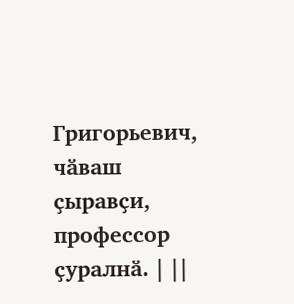Григорьевич, чӑваш ҫыравҫи, профессор ҫуралнӑ. | ||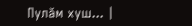Пулӑм хуш... |